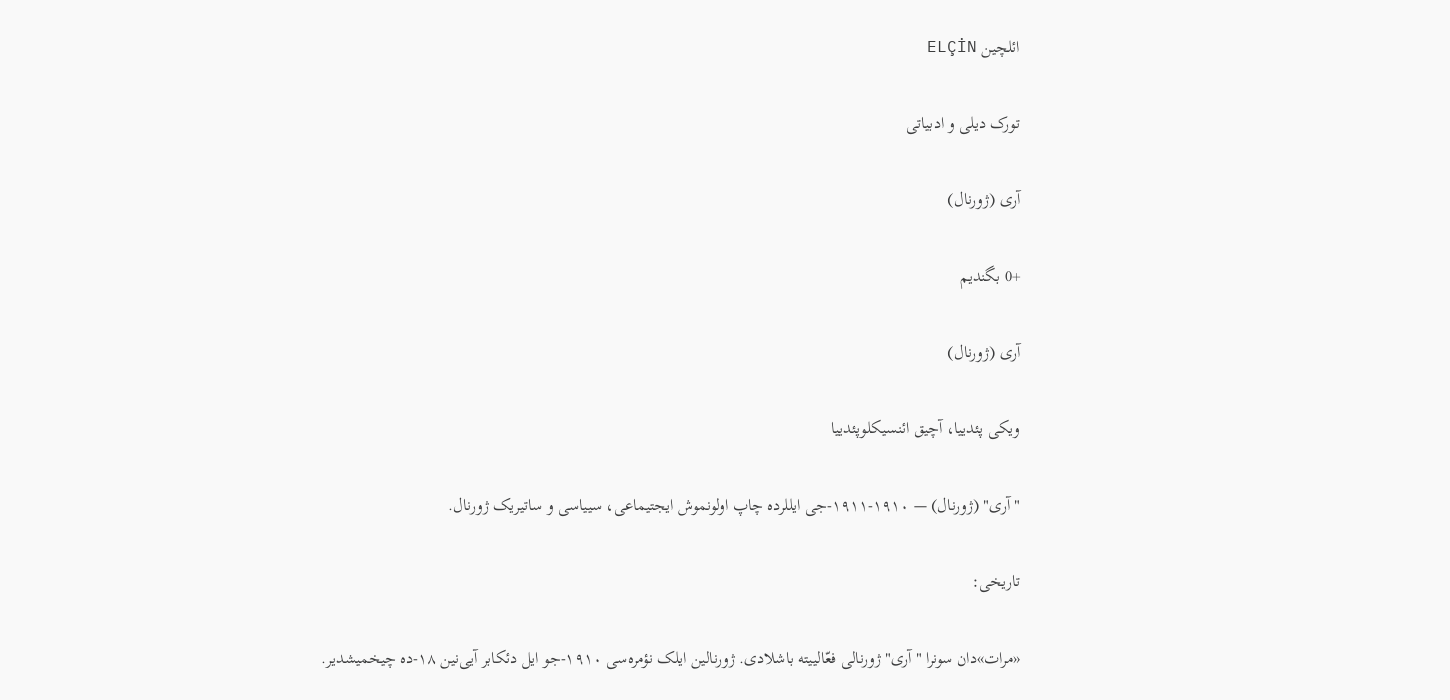ائلچین ELÇİN

تورک دیلی و ادبیاتی

آری (ژورنال)

+0 بگندیم

آری (ژورنال)

ویکی پئدییا، آچیق ائنسیکلوپئدییا

"آری" (ژورنال) — ۱۹۱۰-۱۹۱۱-جی ایللرده چاپ اولونموش ایجتیماعی، سییاسی و ساتیریک ژورنال.

تاریخی:

«مرات»دان سونرا "آری" ژورنالی فعّالییته باشلادی. ژورنالین ایلک نؤمره‌سی ۱۹۱۰-جو ایل دئکابر آیی‌نین ۱۸-ده چیخمیشدیر.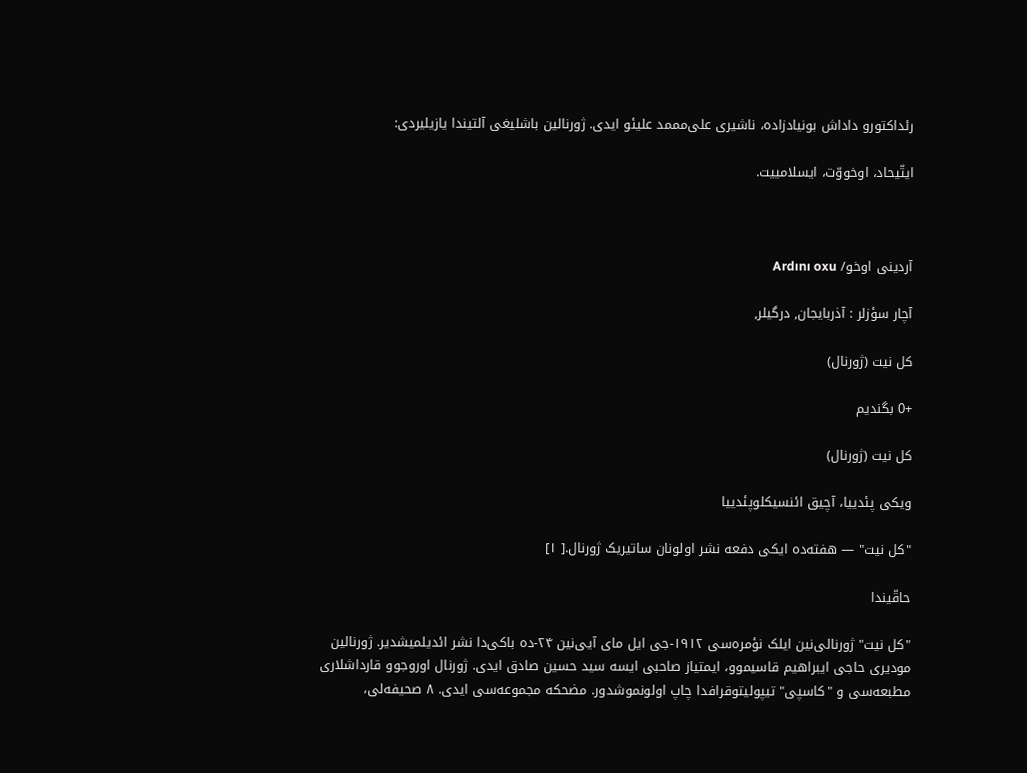رئداکتورو داداش بونیادزاده، ناشیری علی‌مممد علیئو ایدی. ژورنالین باشلیغی آلتیندا یازیلیردی:

ایتّیحاد، اوخووّت، ایسلامییت.



آردینی اوخو/ Ardını oxu

آچار سؤزلر : آذربایجان, درگیلر,

کل نیت (ژورنال)

+0 بگندیم

کل نیت (ژورنال)

ویکی پئدییا، آچیق ائنسیکلوپئدییا

"کل نیت" — هفته‌ده ایکی دفعه نشر اولونان ساتیریک ژورنال.[ ۱]

حاقّیندا

"کل نیت" ژورنالی‌نین ایلک نؤمره‌سی ۱۹۱۲-جی ایل مای آیی‌نین ۲۴-ده باکی‌دا نشر ائدیلمیشدیر. ژورنالین مودیری حاجی ایبراهیم قاسیموو، ایمتیاز صاحبی ایسه سید حسین صادق ایدی. ژورنال اوروجوو قارداشلاری مطبعه‌سی و "کاسپی" تیپولیتوقرافدا چاپ اولونموشدور. مضحکه مجموعه‌سی ایدی. ۸ صحیفه‌لی،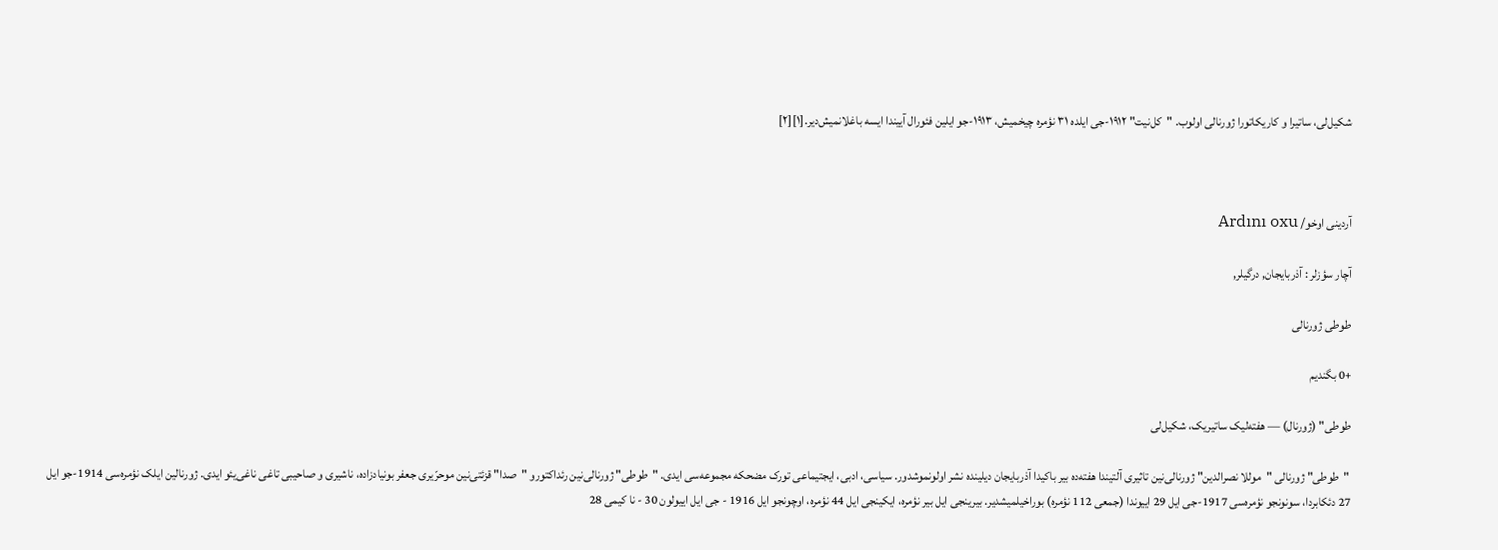شکیل‌لی، ساتیرا و کاریکاتورا ژورنالی اولوب. "کل‌نیت" ۱۹۱۲-جی ایلده ۳۱ نؤمره چیخمیش، ۱۹۱۳-جو ایلین فئورال آییندا ایسه باغلانمیش‌دیر.[۱][۲]



آردینی اوخو/ Ardını oxu

آچار سؤزلر : آذربایجان, درگیلر,

طوطی ژورنالی

+0 بگندیم

طوطی" (ژورنال) — هفته‌لیک ساتیریک، شکیل‌لی

 "طوطی" ژورنالی "موللا نصرالدین" ژورنالی‌نین تاثیری آلتیندا هفته‌ده بیر باکیدا آذربایجان دیلینده نشر اولونموشدور. سیاسی، ادبی، ایجتیماعی تورک مضحکه مجموعه‌سی ایدی. "طوطی" ژورنالی‌نین رئداکتورو "صدا" قزئتی‌نین موحرّیری جعفر بونیادزاده، ناشیری و صاحیبی تاغی ناغی‌یئو ایدی. ژورنالین ایلک نؤمره‌سی 1914-جو ایل 27 دئکابردا، سونونجو نؤمره‌سی 1917-جی ایل 29 اییوندا (جمعی 112 نؤمره) بوراخیلمیشدیر. بیرینجی ایل بیر نؤمره، ایکینجی ایل 44 نؤمره، اوچونجو ایل 1916 - جی ایل اییولون 30 - نا کیمی 28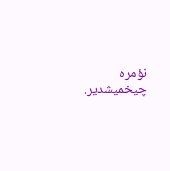نؤمره چیخمیشدیر.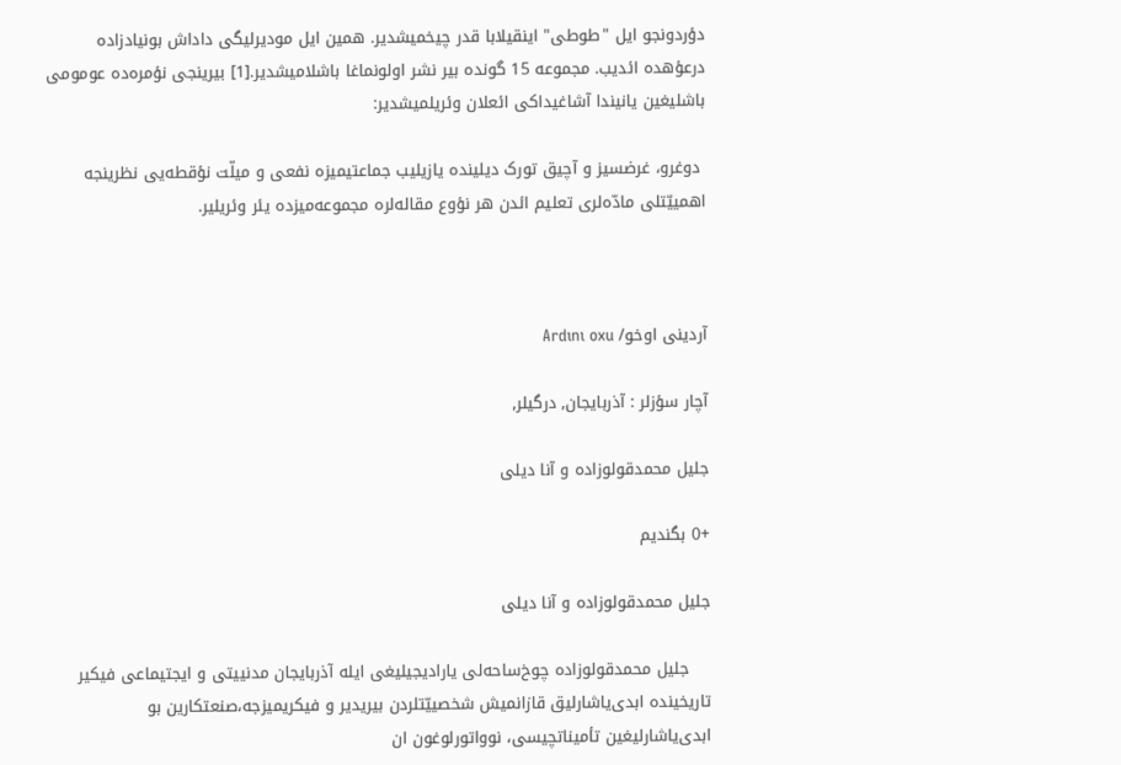دؤردونجو ایل "طوطی" اینقیلابا قدر چیخمیشدیر. همین ایل مودیرلیگی داداش بونیادزاده درعؤهده ائدیب. مجموعه 15 گونده بیر نشر اولونماغا باشلامیشدیر.[1] بیرینجی نؤمره‌ده عومومی باشلیغین یانیندا آشاغیداکی ائعلان وئریلمیشدیر:

 دوغرو، غرضسیز و آچیق تورک دیلینده یازیلیب جماعتیمیزه نفعی و میلّت نؤقطه‌یی نظرینجه اهمییّتلی مادّه‌لری تعلیم ائدن هر نؤوع مقاله‌لره مجموعه‌میزده یئر وئریلیر.



آردینی اوخو/ Ardını oxu

آچار سؤزلر : آذربایجان, درگیلر,

جلیل محمدقولوزاده و آنا دیلی

+0 بگندیم

جلیل محمدقولوزاده و آنا دیلی

    جلیل محمدقولوزاده چوخ‌ساحه‌لی یارادیجیلیغی ایله آذربایجان مدنییتی و ایجتیماعی فیکیر تاریخینده ابدی‌یاشارلیق قازانمیش شخصییّتلردن بیریدیر و فیکریمیزجه،صنعتکارین بو ابدی‌یاشارلیغین تأمیناتچیسی، نوواتورلوغون ان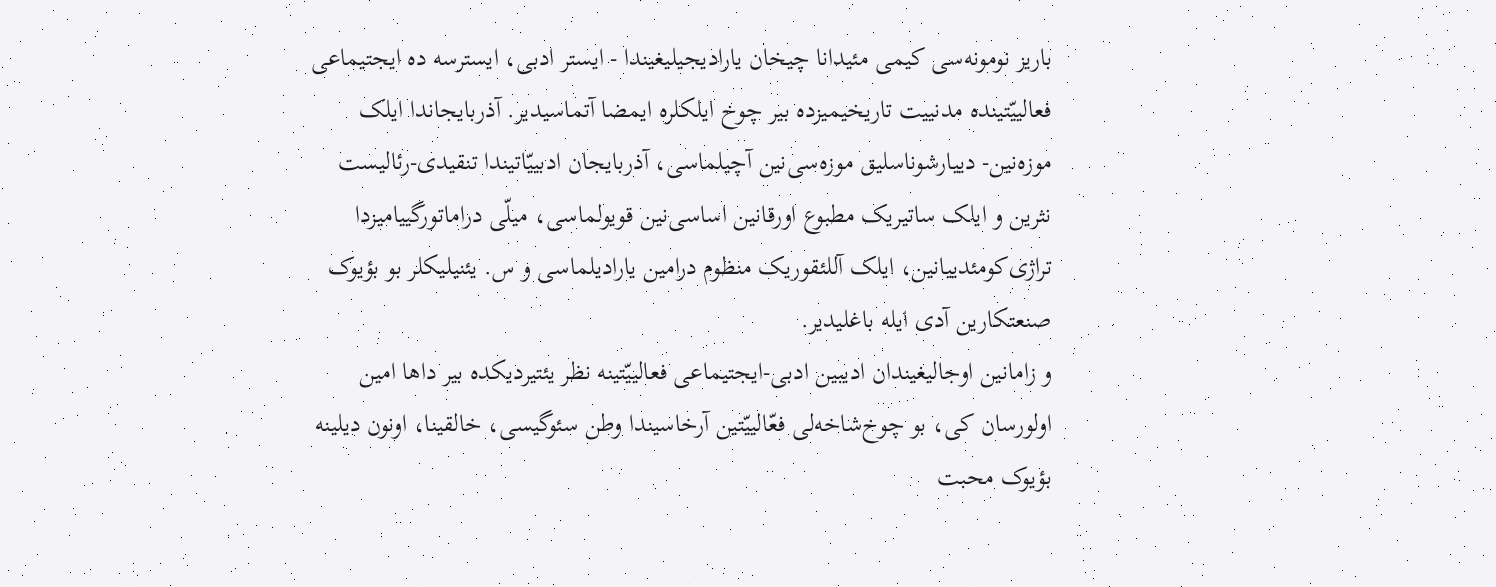باریز نومونه‌سی کیمی مئیدانا چیخان یارادیجیلیغیندا - ایستر ادبی، ایسترسه ده ایجتیماعی فعالییّتینده مدنییت تاریخیمیزده بیر چوخ ایلکلره ایمضا آتماسیدیر. آذربایجاندا ایلک موزه‌نین- دییارشوناسلیق موزه‌سی‌نین آچیلماسی، آذربایجان ادبییّاتیندا تنقیدی-رئالیست نثرین و ایلک ساتیریک مطبوع اورقانین اساسی‌نین قویولماسی، میلّی دراماتورگییامیزدا تراژی‌کومئدییانین، ایلک آللئقوریک منظوم درامین یارادیلماسی و س. یئنیلیکلر بو بؤیوک صنعتکارین آدی ایله باغلیدیر.
و زامانین اوجالیغیندان ادیبین ادبی-ایجتیماعی فعالییّتینه نظر یئتیردیکده بیر داها امین اولورسان کی، بو چوخ‌شاخه‌لی فعّالییّتین آرخاسیندا وطن سئوگیسی، خالقینا، اونون دیلینه بؤیوک محبت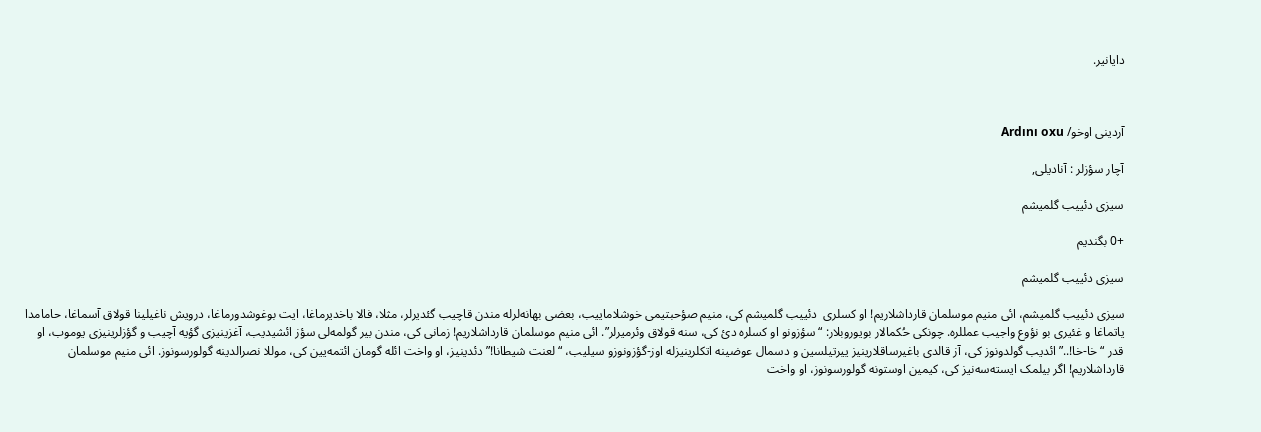دایانیر.



آردینی اوخو/ Ardını oxu

آچار سؤزلر : آنادیلی,

سیزی دئییب گلمیشم

+0 بگندیم

سیزی دئییب گلمیشم

سیزی دئییب گلمیشم، ائی منیم موسلمان قارداشلاریم! او کسلری  دئییب گلمیشم کی، منیم صؤحبتیمی خوشلاماییب، بعضی بهانه‌لرله مندن قاچیب گئدیرلر، مثلا، فالا باخدیرماغا، ایت بوغوشدورماغا، درویش ناغیلینا قولاق آسماغا، حامامدا یاتماغا و غئیری بو نؤوع واجیب عمللره. چونکی حُکمالار بویوروبلار: “سؤزونو او کسلره دئ کی، سنه قولاق وئرمیرلر”. ائی منیم موسلمان قارداشلاریم! زمانی کی، مندن بیر گولمه‌لی سؤز ائشیدیب، آغزینیزی گؤیه آچیب و گؤزلرینیزی یوموب، او قدر “خا-خا!..” ائدیب گولدونوز کی، آز قالدی باغیرساقلارینیز ییرتیلسین و دسمال عوضینه اتکلرینیزله اوز-گؤزونوزو سیلیب، “لعنت شیطانا!” دئدینیز، او واخت ائله گومان ائتمه‌یین کی، موللا نصر‌الدینه گولورسونوز. ائی منیم موسلمان قارداشلاریم! اگر بیلمک ایسته‌سه‌نیز کی، کیمین اوستونه گولورسونوز، او واخت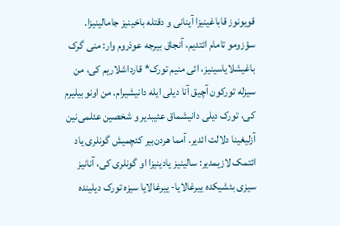قویونوز قاباغینیزا آینانی و دقتله باخینیز جامالینیزا. سؤزومو تامام ائتدیم، آنجاق بیرجه عوذروم وار: منی گرک باغیشلایاسینیز، ائی منیم تورک* قارداشلاریم کی، من سیزله تورکون آچیق آنا دیلی ایله دانیشیرام. من اونو بیلیرم کی، تورک دیلی دانیشماق عئیبدیر و شخصین عئلمی‌نین آزلیغینا دلالت ائدیر. آمما هردن‌بیر کئچمیش گونلری یاد ائتمک لازیمدیر: سالینیز یادینیزا او گونلری کی، آنانیز سیزی بئشیکده ییرغالایا- ییرغالایا سیزه تورک دیلینده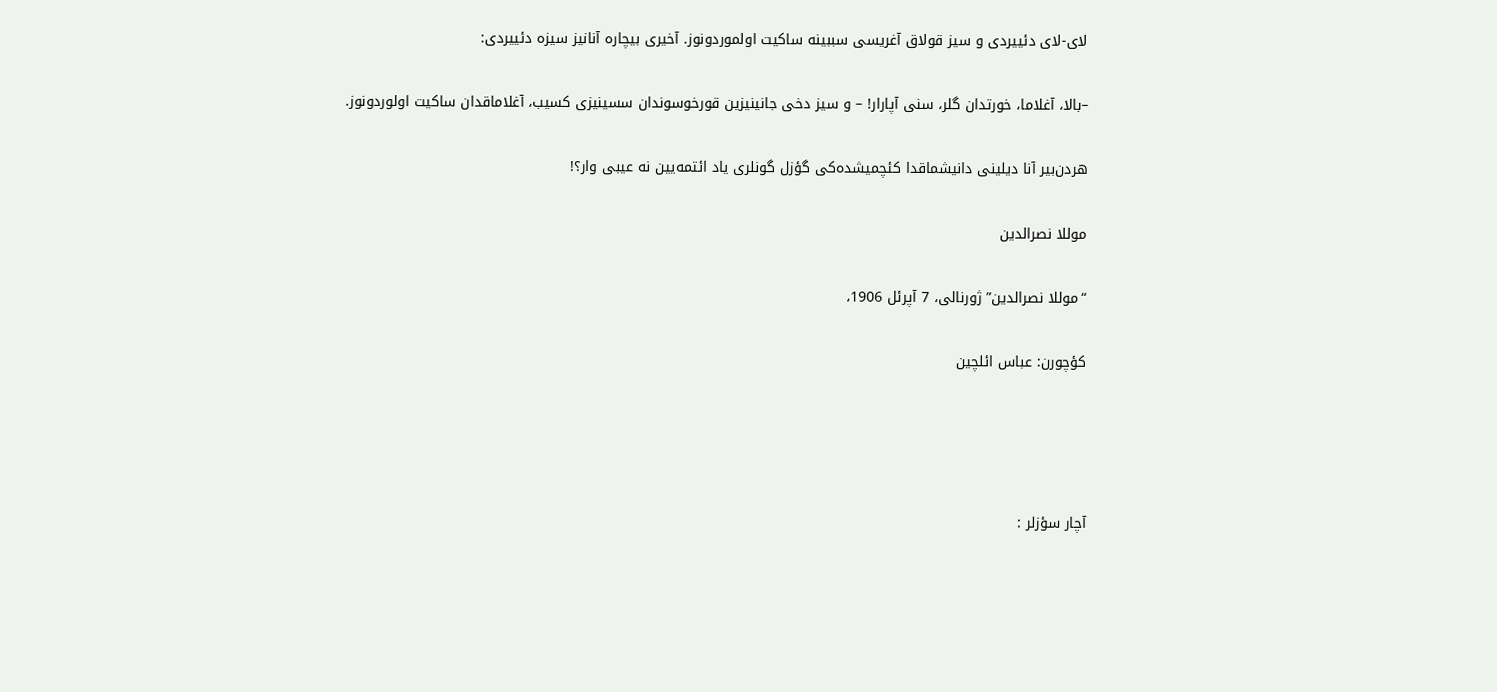لای-لای دئییردی و سیز قولاق آغریسی سببینه ساکیت اولموردونوز. آخیری بیچاره آنانیز سیزه دئییردی:

–بالا، آغلاما، خورتدان گلر، سنی آپارار! – و سیز دخی جانینیزین قورخوسوندان سسینیزی کسیب، آغلاماقدان ساکیت اولوردونوز.

هردن‌بیر آنا دیلینی دانیشماقدا کئچمیشده‌کی گؤزل گونلری یاد ائتمه‌یین نه عیبی وار؟!

موللا نصر‌الدین

“موللا نصر‌الدین” ژورنالی، 7 آپرئل 1906،

کؤچورن: عباس ائلچین




آچار سؤزلر :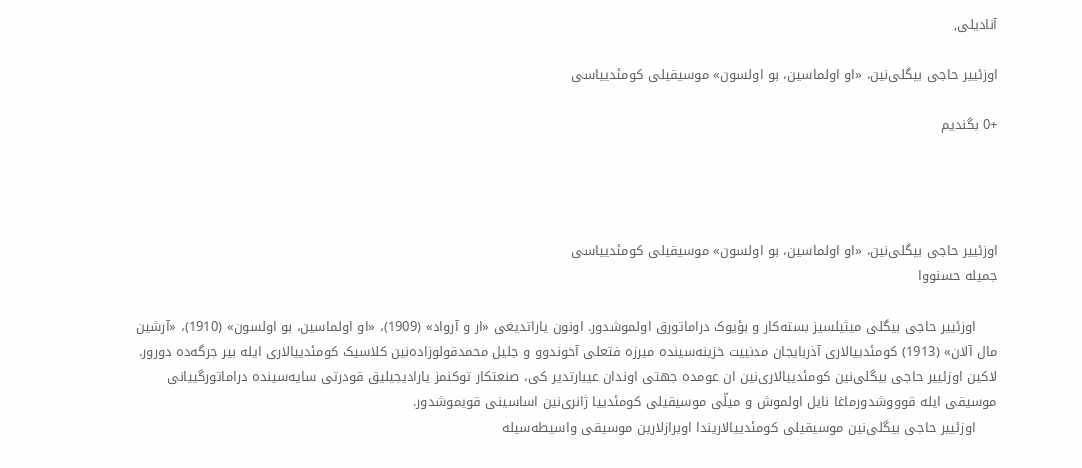آنادیلی,

اوزئییر حاجی بیگلی‌نین، «او اولماسین، بو اولسون» موسیقیلی کومئدییاسی

+0 بگندیم




اوزئییر حاجی بیگلی‌نین، «او اولماسین، بو اولسون» موسیقیلی کومئدییاسی
جمیله حسنووا

     اوزئییر حاجی بیگلی میثیلسیز بسته‌کار و بؤیوک دراماتورق اولموشدور. اونون یاراتدیغی «ار و آرواد» (1909)، «او اولماسین، بو اولسون» (1910)، «آرشین مال آلان» (1913) کومئدییالاری آذربایجان مدنییت خزینه‌سینده میرزه فتعلی آخوندوو و جلیل محمدقولوزاده‌‌نین کلاسیک کومئدییالاری ایله بیر جرگه‌ده دورور. لاکین اوزئییر حاجی بیگلی‌نین کومئدییالاری‌نین ان عومده جهتی اوندان عیبارتدیر کی، صنعتکار توکنمز یارادیجیلیق قودرتی سایه‌سینده دراماتورگییانی موسیقی ایله قوووشدورماغا نایل اولموش و میلّی موسیقیلی کومئدییا ژانری‌نین اساسینی قویموشدور.
     اوزئییر حاجی بیگلی‌نین موسیقیلی کومئدییالاریندا اوبرازلارین موسیقی واسیطه‌سیله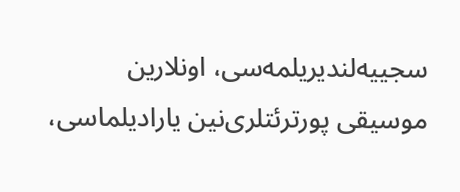سجییه‌لندیریلمه‌سی، اونلارین موسیقی پورترئتلری‌نین یارادیلماسی،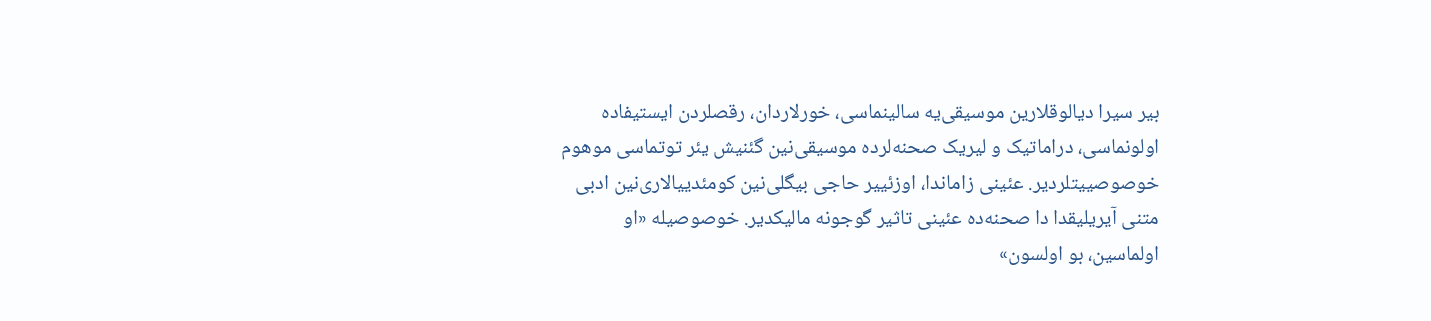بیر سیرا دیالوقلارین موسیقی‌یه سالینماسی، خورلاردان، رقصلردن ایستیفاده اولونماسی، دراماتیک و لیریک صحنه‌لرده موسیقی‌نین گئنیش یئر توتماسی موهوم خوصوصییتلردیر. عئینی زاماندا، اوزئییر حاجی بیگلی‌نین کومئدییالاری‌نین ادبی متنی آیریلیقدا دا صحنه‌ده عئینی تاثیر گوجونه مالیکدیر. خوصوصیله «او اولماسین، بو اولسون»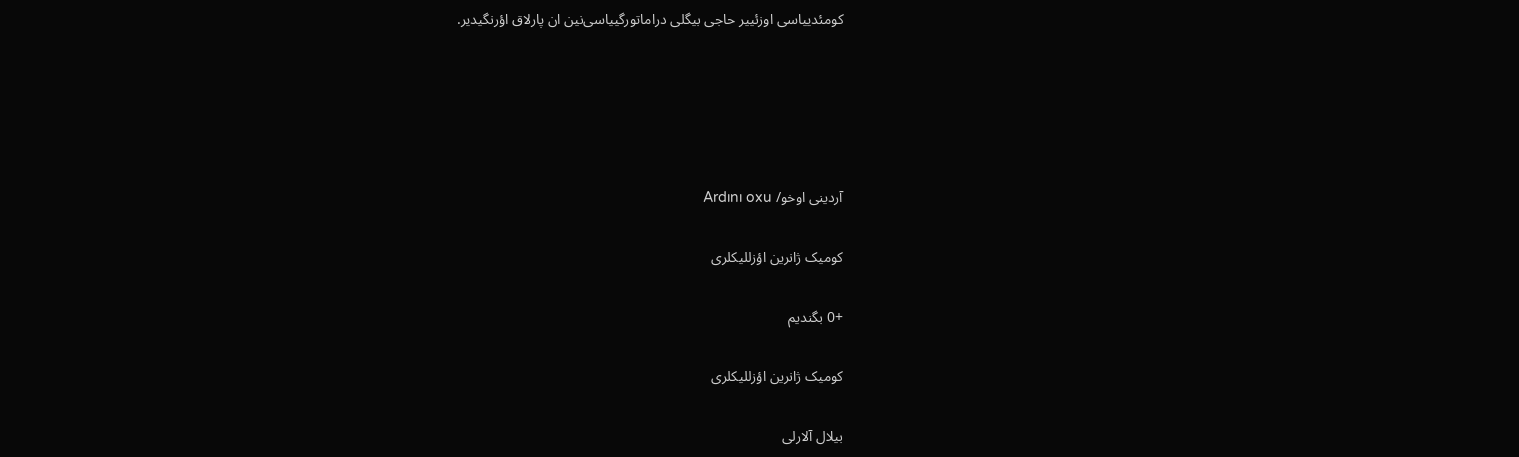کومئدییاسی اوزئییر حاجی بیگلی دراماتورگییاسی‌نین ان پارلاق اؤرنگیدیر.





آردینی اوخو/ Ardını oxu

کومیک ژانرین اؤزللیکلری

+0 بگندیم

کومیک ژانرین اؤزللیکلری

بیلال آلارلی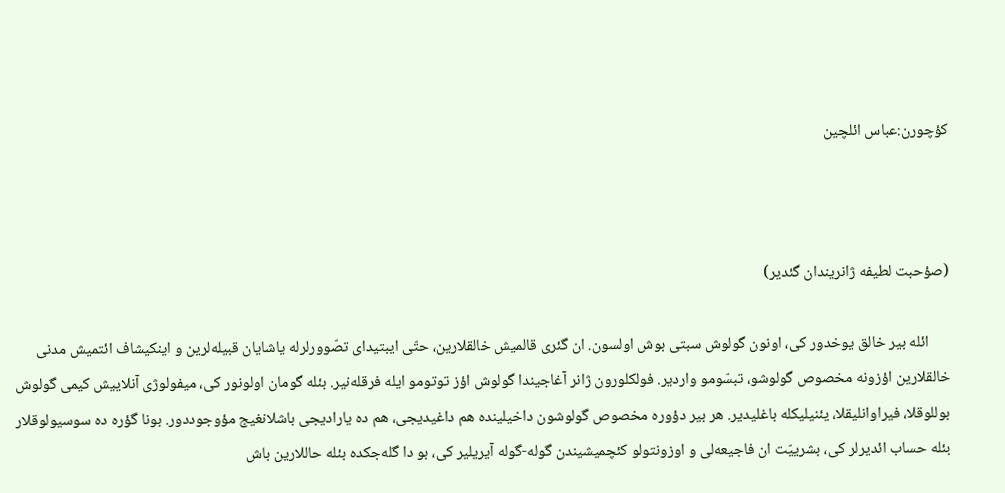کؤچورن:عباس ائلچین



(صؤحبت لطیفه ژانریندان گئدیر)

      ائله بیر خالق یوخدور کی، اونون گولوش سبتی بوش اولسون. ان گئری قالمیش خالقلارین، حتّی ایبتیدای تصّوورلرله یاشایان قبیله‌لرین و اینکیشاف ائتمیش مدنی خالقلارین اؤزونه مخصوص گولوشو، تبسّومو واردیر. فولکلورون ژانر آغاجیندا گولوش اؤز توتومو ایله فرقله‌نیر. بئله گومان اولونور کی، میفولوژی آنلاییش کیمی گولوش بوللوقلا، فیراوانلیقلا، یئنیلیکله باغلیدیر. هر بیر دؤوره مخصوص گولوشون داخیلینده هم داغیدیجی، هم ده یارادیجی باشلانغیج مؤوجوددور. بونا گؤره ده سوسیولوقلار بئله حساب ائدیرلر کی، بشرییّت ان فاجیعه‌لی و اوزونتولو کئچمیشیندن گوله-گوله آیریلیر کی، بو دا گله‌جکده بئله حاللارین باش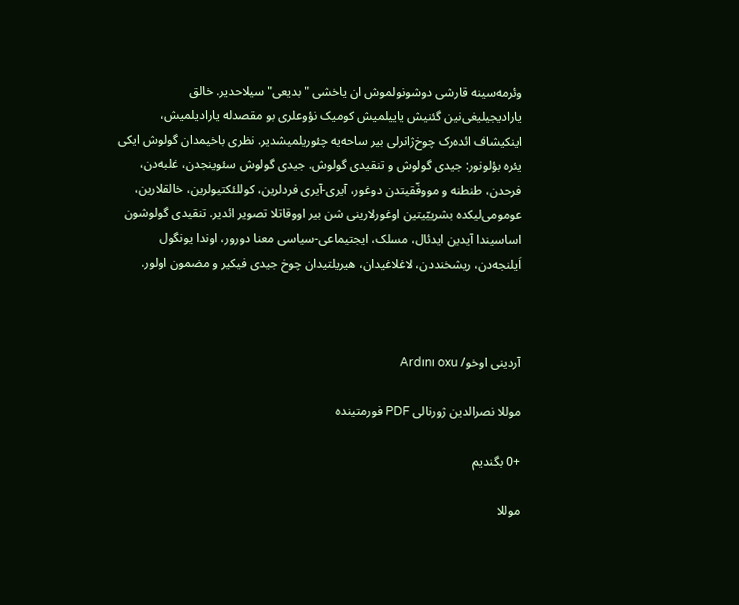وئرمه‌سینه قارشی دوشونولموش ان یاخشی "بدیعی" سیلاحدیر. خالق یارادیجیلیغی‌نین گئنیش یاییلمیش کومیک نؤوعلری بو مقصدله یارادیلمیش، اینکیشاف ائده‌رک چوخ‌ژانرلی بیر ساحه‌یه چئوریلمیشدیر. نظری باخیمدان گولوش ایکی یئره بؤلونور: جیدی گولوش و تنقیدی گولوش. جیدی گولوش سئوینجدن، غلبه‌دن، فرحدن، طنطنه و مووفّقیتدن دوغور، آیری-آیری فردلرین، کوللئکتیولرین، خالقلارین، عومومی‌لیکده بشرییّیتین اوغورلارینی شن بیر اووقاتلا تصویر ائدیر. تنقیدی گولوشون اساسیندا آیدین ایدئال، مسلک، ایجتیماعی-سیاسی معنا دورور، اوندا یونگول اَیلنجه‌دن، ریشخنددن، لاغلاغیدان، هیریلتیدان چوخ جیدی فیکیر و مضمون اولور.



آردینی اوخو/ Ardını oxu

موللا نصرالدین ژورنالی PDF فورمتینده

+0 بگندیم

موللا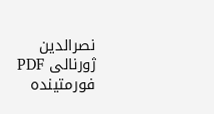نصرالدین ژورنالی PDF فورمتینده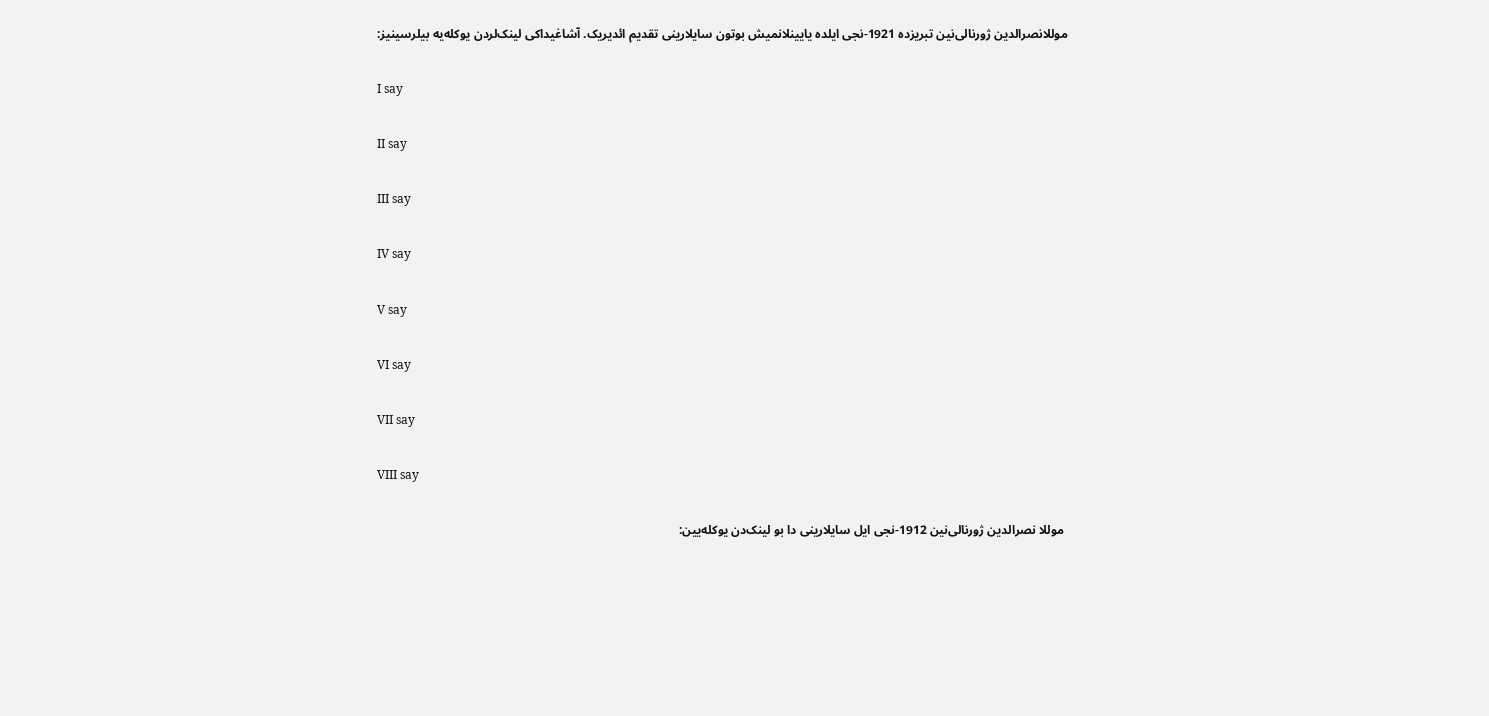موللانصرالدین ژورنالی‌نین تبریزده 1921-نجی ایلده یایینلانمیش بوتون سایلارینی تقدیم ائدیریک. آشاغیداکی لینک‌لردن یوکله‌یه بیلرسینیز:

I say

II say

III say

IV say

V say

VI say

VII say

VIII say

 موللا نصرالدین ژورنالی‌نین 1912-نجی ایل سایلارینی دا بو لینک‌دن یوکله‌یین: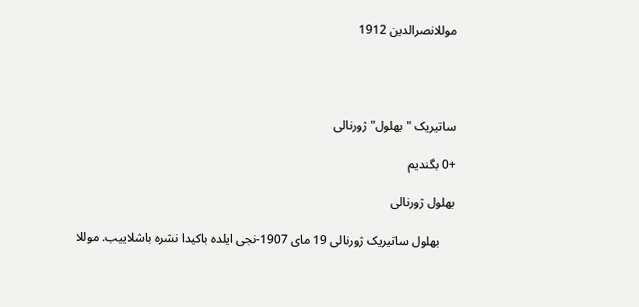موللانصرالدین 1912




ساتیریک "بهلول" ژورنالی

+0 بگندیم

بهلول ژورنالی

     بهلول ساتیریک ژورنالی 19 مای 1907-نجی ایلده باکیدا نشره باشلاییب. موللا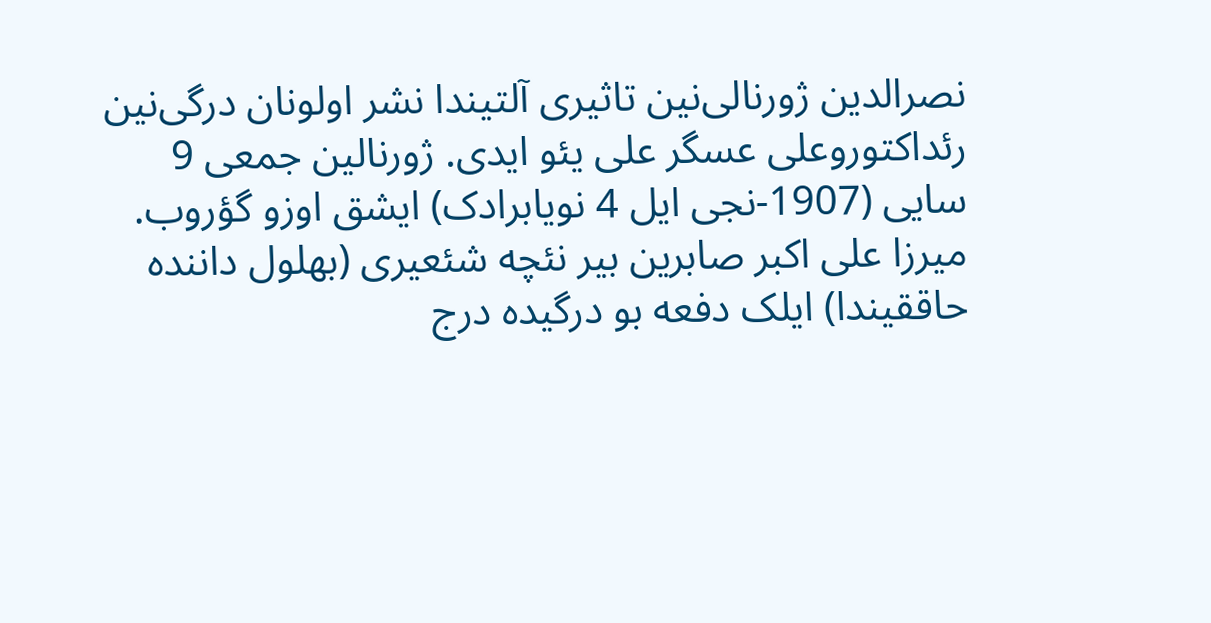نصرالدین ژورنالی‌نین تاثیری آلتیندا نشر اولونان درگی‌نین رئداکتوروعلی‌ عسگر علی‌ یئو ایدی. ژورنالین جمعی 9 سایی (1907-نجی ایل 4 نویابرادک) ایشق اوزو گؤروب. میرزا علی اکبر صابرین بیر نئچه شئعیری (بهلول داننده حاققیندا) ایلک دفعه بو درگیده درج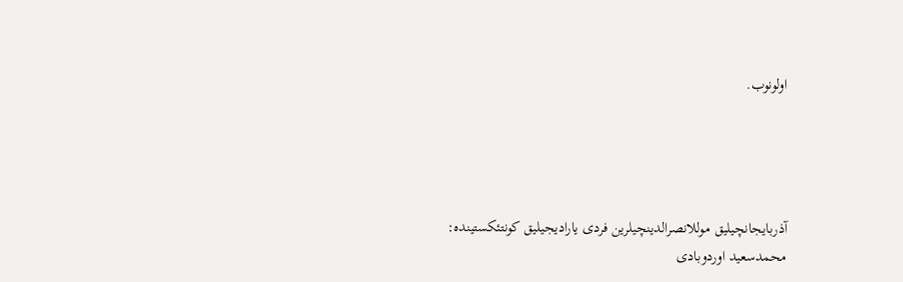اولونوب.




آذربایجانچیلیق موللانصرالدینچیلرین فردی یارادیجیلیق کونتئکستینده: محمدسعید اوردوبادی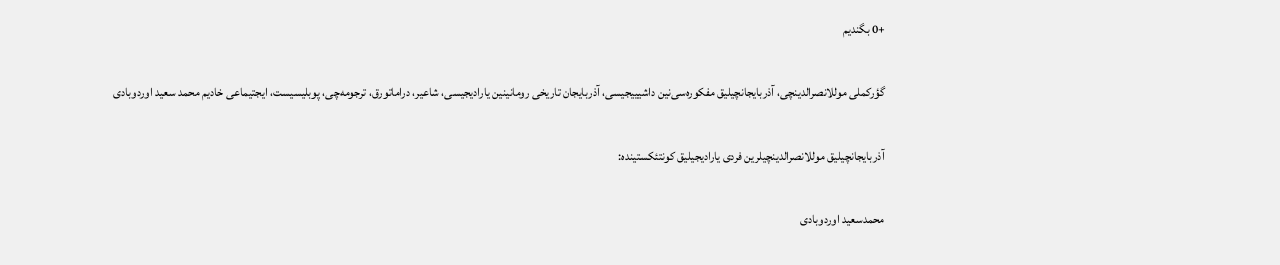+0 بگندیم

گؤرکملی موللانصرالدینچی، آذربایجانچیلیق مفکوره‌سی‌نین داشیییجیسی، آذربایجان تاریخی روما‌نینین یارادیجیسی، شاعیر، دراماتورق، ترجومه‌چی، پوبلیسیست، ایجتیماعی خادیم محمد سعید اوردوبادی

آذربایجانچیلیق موللانصرالدینچیلرین فردی یارادیجیلیق کونتئکستینده:

محمدسعید اوردوبادی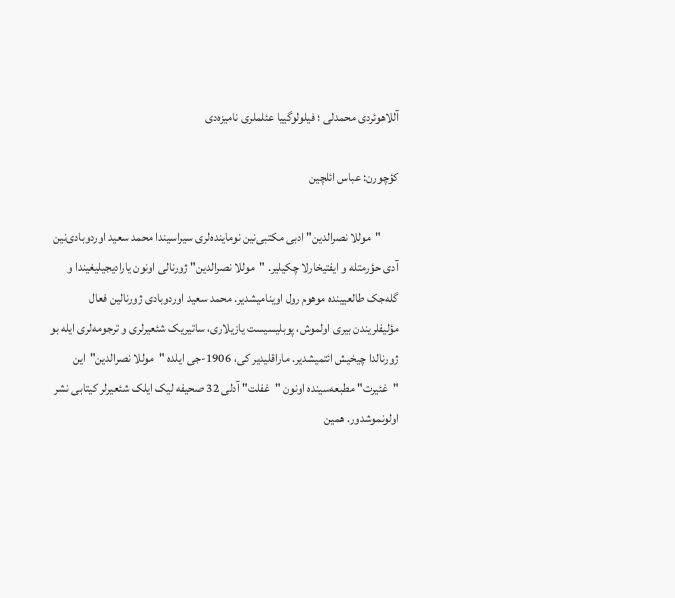آللاهوئردی محمدلی ؛ فیلولوگییا عئلملری نامیزه‌دی

کؤچورن: عباس ائلچین

       "موللا نصرالدین" ادبی مکتبی‌نین نوماینده‌لری سیراسیندا محمد سعید اوردوبادی‌نین آدی حؤرمتله و ایفتیخارلا چکیلیر. "موللا نصرالدین" ژورنالی اونون یارادیجیلیغیندا و گله‌جک طالعیینده موهوم رول اوینامیشدیر. محمد سعید اوردوبادی ژورنالین فعال مؤلیفلریندن بیری اولموش، پوبلیسیست یازیلاری، ساتیریک شئعیرلری و ترجومه‌لری ایله بو ژورنالدا چیخیش ائتمیشدیر. ماراقلیدیر کی، 1906-جی ایلده "موللا نصرالدین"این "غئیرت" مطبعه‌سینده اونون "غفلت" آدلی 32 صحیفه لیک ایلک شئعیرلر کیتابی نشر اولونموشدور. همین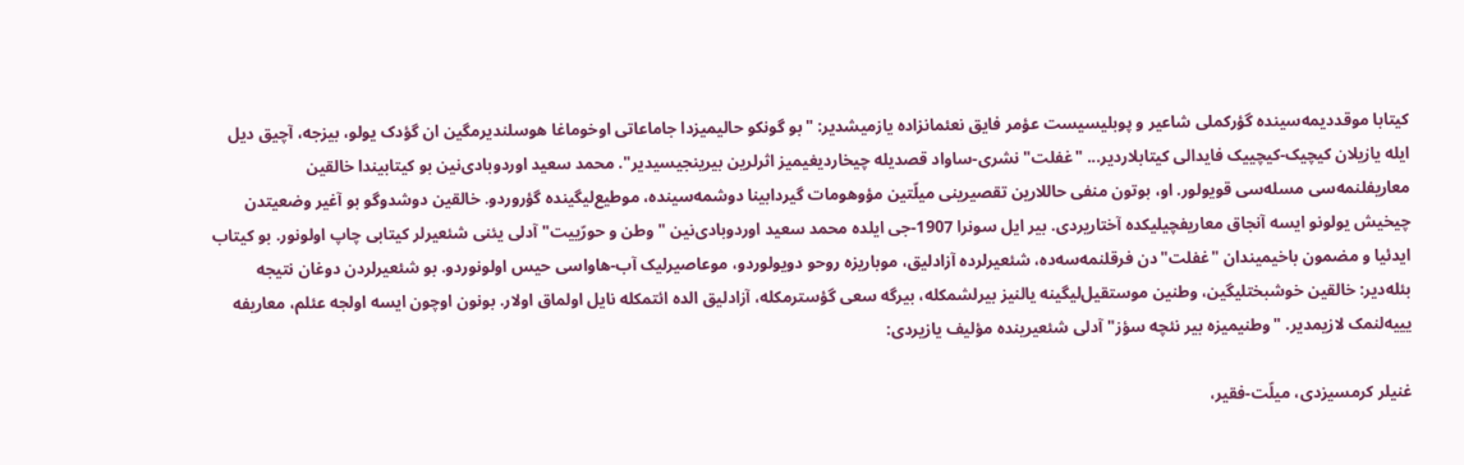کیتابا موقددیمه‌سینده گؤرکملی شاعیر و پوبلیسیست عؤمر فایق نعئمانزاده یازمیشدیر: "بو گونکو حالیمیزدا جاماعاتی اوخوماغا هوسلندیرمگین ان گؤدک یولو، بیزجه، آچیق دیل ایله یازیلان کیچیک-کیچییک فایدالی کیتابلاردیر... "غفلت" نشری-ساواد قصدیله چیخاردیغیمیز اثرلرین بیرینجیسیدیر". محمد سعید اوردوبادی‌نین بو کیتابیندا خالقین معاریفلنمه‌سی مسله‌سی قویولور. او، بوتون منفی حاللارین تقصیرینی میلّتین مؤوهومات گیردابینا دوشمه‌سینده، موطیع‌لیگینده گؤروردو. خالقین دوشدوگو بو آغیر وضعیتدن چیخیش یولونو ایسه آنجاق معاریفچیلیکده آختاریردی. بیر ایل سونرا 1907-جی ایلده محمد سعید اوردوبادی‌نین "وطن و حورّییت" آدلی یئنی شئعیرلر کیتابی چاپ اولونور. بو کیتاب ایدئیا و مضمون باخیمیندان "غفلت"دن فرقلنمه‌سه‌ده، شئعیرلرده آزادلیق، موباریزه روحو دویولوردو، موعاصیرلیک آب-هاواسی حیس اولونوردو. بو شئعیرلردن دوغان نتیجه بئله‌دیر: خالقین خوشبختلیگین، وطنین موستقیل‌لیگینه یالنیز بیرلشمکله، بیرگه‌ سعی گؤسترمکله، آزادلیق الده ائتمکله نایل اولماق اولار. بونون اوچون ایسه اولجه عئلم، معاریفه یییه‌لنمک لازیمدیر. "وطنیمیزه بیر نئچه سؤز" آدلی شئعیرینده مؤلیف یازیردی:

غنیلر کرمسیزدی، میلّت-فقیر،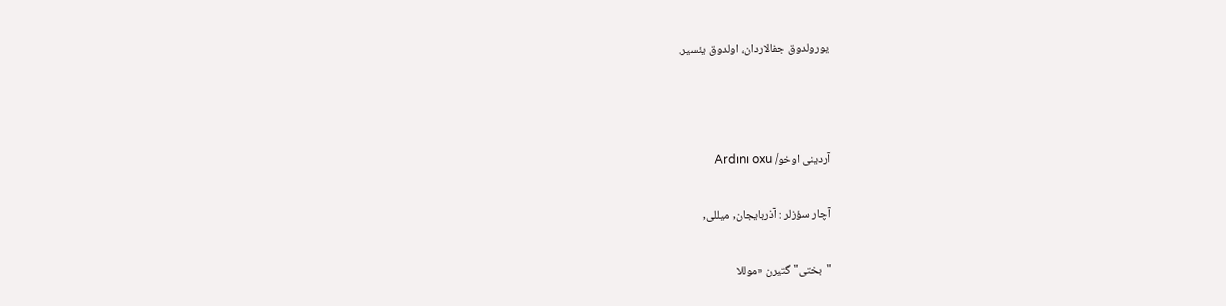یورولدوق جفالاردان، اولدوق یئسیر.



آردینی اوخو/ Ardını oxu

آچار سؤزلر : آذربایجان, میللی,

"بختی" گتیرن «موللا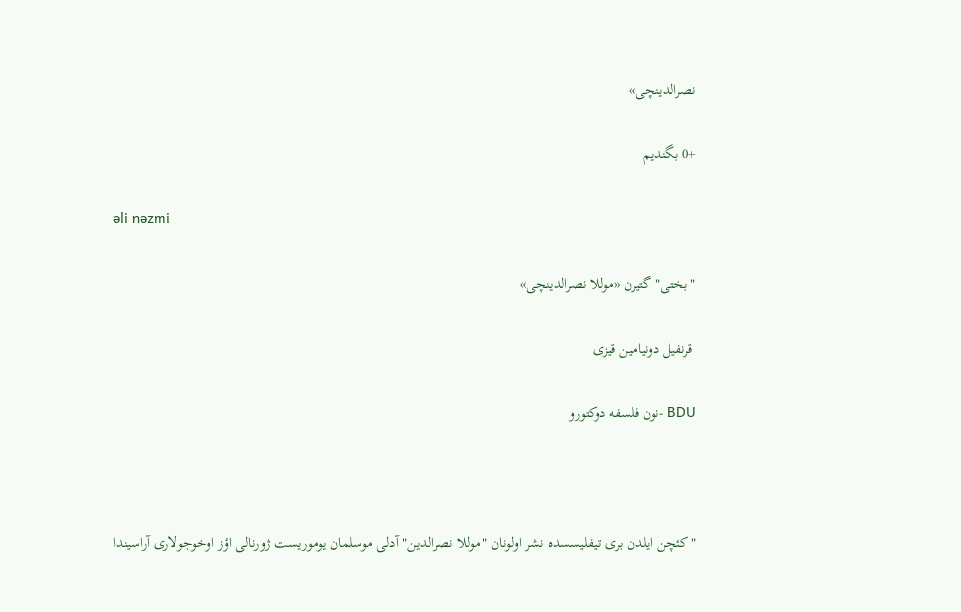نصرالدینچی»

+0 بگندیم

əli nəzmi

"بختی" گتیرن «موللا نصرالدینچی»

 قرنفیل دونیامین قیزی

BDU -نون فلسفه دوکتورو



"کئچن ایلدن بری تیفلیسسده نشر اولونان "موللا نصرالدین" آدلی موسلمان یوموریست ژورنالی اؤز اوخوجولاری آراسیندا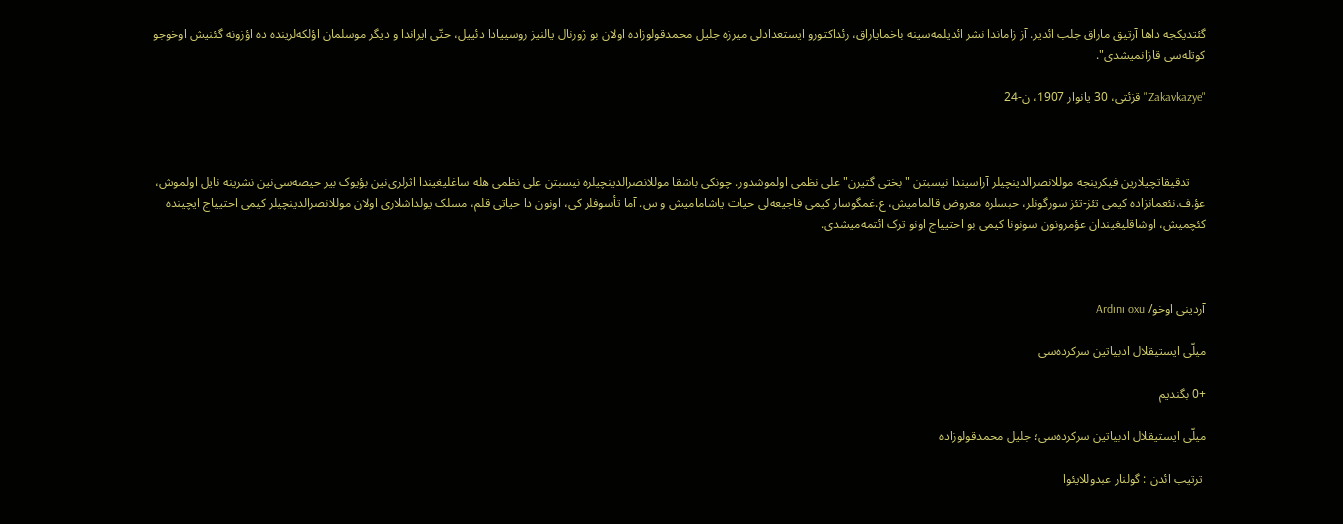گئتدیکجه داها آرتیق ماراق جلب ائدیر. آز زاماندا نشر ائدیلمه‌سینه باخمایاراق، رئداکتورو ایستعدادلی میرزه جلیل محمدقولوزاده اولان بو ژورنال یالنیز روسییادا دئییل، حتّی ایراندا و دیگر موسلمان اؤلکه‌لرینده ده اؤزونه گئنیش اوخوجو کوتله‌سی قازانمیشدی".

"Zakavkazye" قزئتی، 30 یانوار 1907، ن-24



     تدقیقاتچیلارین فیکرینجه موللانصرالدینچیلر آراسیندا نیسبتن "بختی گتیرن" علی نظمی اولموشدور. چونکی باشقا موللانصرالدینچیلره نیسبتن علی نظمی هله ساغلیغیندا اثرلری‌‌نین بؤیوک بیر حیصه‌سی‌‌نین نشرینه نایل اولموش، عؤ.ف.نئعمانزاده کیمی تئز-تئز سورگونلر، حبسلره معروض قالمامیش، ع.غمگوسار کیمی فاجیعه‌لی حیات یاشامامیش و س. آما تأسوفلر کی، اونون دا حیاتی قلم، مسلک یولداشلاری اولان موللانصرالدینچیلر کیمی احتییاج ایچینده کئچمیش، اوشاقلیغیندان عؤمرونون سونونا کیمی بو احتییاج اونو ترک ائتمه‌میشدی.



آردینی اوخو/ Ardını oxu

میلّی ایستیقلال ادبیاتین سرکرده‌سی

+0 بگندیم

میلّی ایستیقلال ادبیاتین سرکرده‌سی؛ جلیل محمدقولوزاده

 ترتیب ائدن : گولنار عبدوللایئوا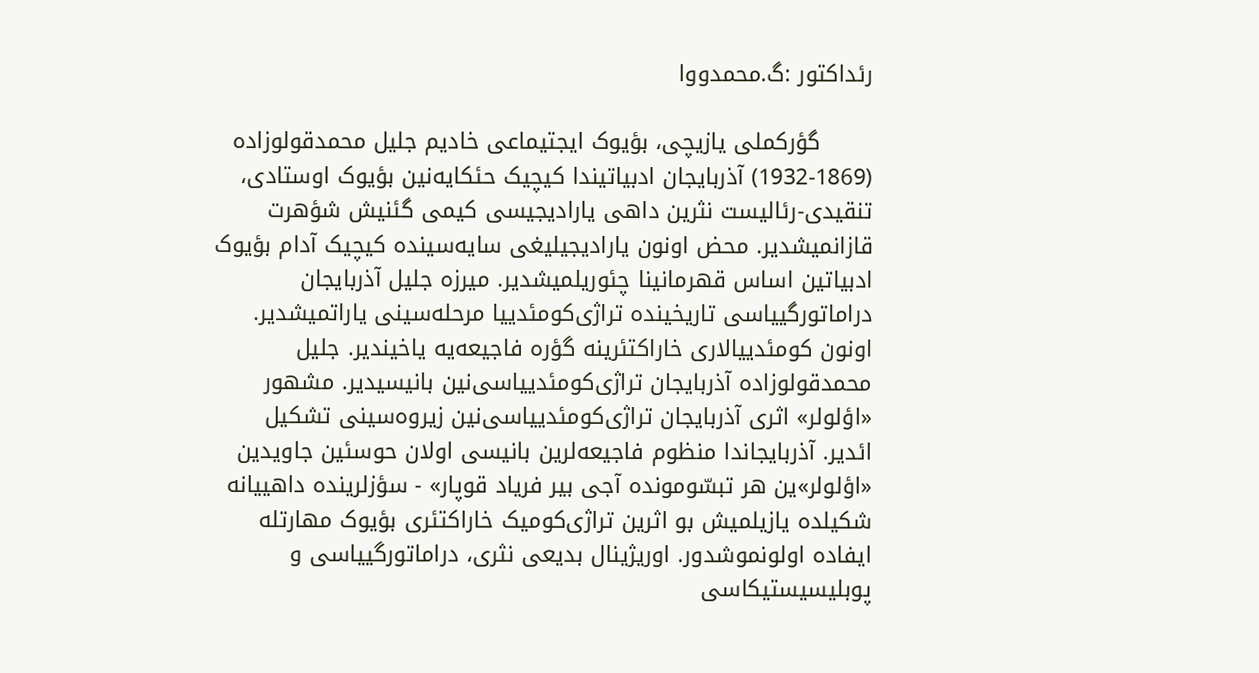رئداکتور :گ.محمدووا

       گؤرکملی یازیچی، بؤیوک ایجتیماعی خادیم جلیل محمدقولوزاده (1869-1932) آذربایجان ادبیاتیندا کیچیک حئکایه‌‌نین بؤیوک اوستادی، تنقیدی-رئالیست نثرین داهی یارادیجیسی کیمی گئنیش شؤهرت قازانمیشدیر. محض اونون یارادیجیلیغی سایه‌سینده کیچیک آدام بؤیوک ادبیاتین اساس قهرما‌نینا چئوریلمیشدیر. میرزه جلیل آذربایجان دراماتورگییاسی تاریخینده تراژی‌کومئدییا مرحله‌سینی یاراتمیشدیر. اونون کومئدییالاری خاراکتئرینه گؤره فاجیعه‌یه یاخیندیر. جلیل محمدقولوزاده آذربایجان تراژی‌کومئدییاسی‌نین بانیسیدیر. مشهور «اؤلولر» اثری آذربایجان تراژی‌کومئدییاسی‌نین زیروه‌سینی تشکیل ائدیر. آذربایجاندا منظوم فاجیعه‌لرین بانیسی اولان حوسئین جاویدین «اؤلولر»ین هر تبسّومونده آجی بیر فریاد قوپار» - سؤزلرینده داهییانه شکیلده یازیلمیش بو اثرین تراژی‌کومیک خاراکتئری بؤیوک مهارتله ایفاده اولونموشدور. اوریژینال بدیعی نثری، دراماتورگییاسی و پوبلیسیستیکاسی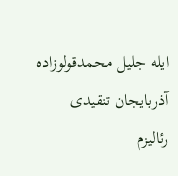ایله جلیل محمدقولوزاده آذربایجان تنقیدی رئالیزم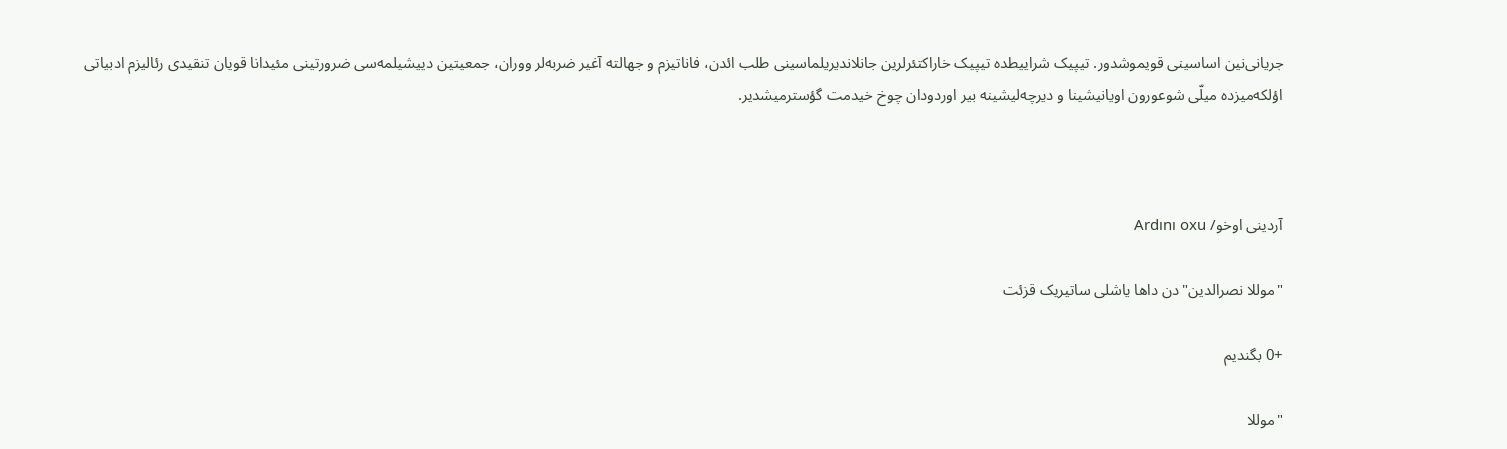جریا‌نی‌نین اساسینی قویموشدور. تیپیک شراییطده تیپیک خاراکتئرلرین جانلاندیریلماسینی طلب ائدن، فاناتیزم و جهالته آغیر ضربه‌لر ووران، جمعیتین دییشیلمه‌سی ضرورتینی مئیدانا قویان تنقیدی رئالیزم ادبیاتی اؤلکه‌میزده میلّی شوعورون اویانیشینا و دیرچه‌لیشینه بیر اوردودان چوخ خیدمت گؤسترمیشدیر.



آردینی اوخو/ Ardını oxu

"موللا نصرالدین"دن داها یاشلی ساتیریک قزئت

+0 بگندیم

"موللا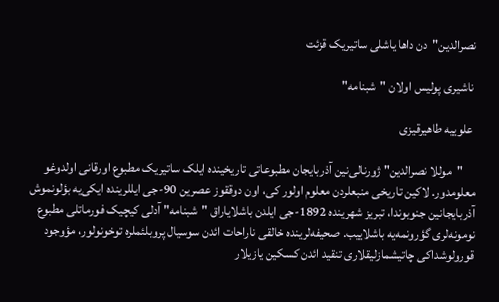نصرالدین"دن داها یاشلی ساتیریک قزئت

 ناشیری پولیس اولان "شبنامه"

 علوییه طاهیرقیزی

     "موللا نصرالدین" ژورنالی‌نین آذربایجان مطبوعاتی تاریخینده ایلک ساتیریک مطبوع اورقانی اولدوغو معلومدور. لاکین تاریخی منبعلردن معلوم اولور کی، اون دوققوز عصرین 90-جی ایللرینده ایکی‌یه بؤلونموش آذربایجانین جنوبوندا، تبریز شهرینده 1892-جی ایلدن باشلایاراق "شبنامه" آدلی کیچیک فورماتلی مطبوع نومونه‌لری گؤرونمه‌یه باشلاییب. صحیفه‌لرینده خالقی ناراحات ائدن سوسیال پروبلئملره توخونولور، مؤوجود قورولوشداکی چاتیشمازلیقلاری تنقید ائدن کسکین یازیلار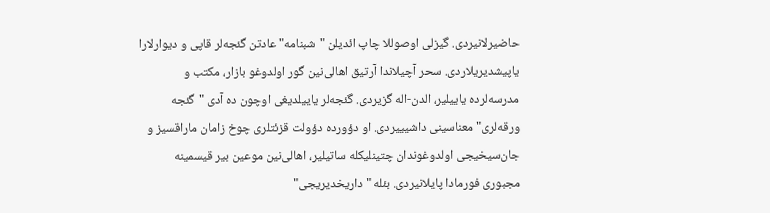حاضیرلانیردی. گیزلی اوصوللا چاپ ائدیلن "شبنامه" عادتن گئجه‌لر قاپی و دیوارلارا یاپیشدیریلاردی. سحر آچیلاندا آرتیق اهالی‌نین گور اولدوغو بازار، مکتب و مدرسه‌لرده یاییلیر، الدن-اله گزیردی. گئجه‌لر یاییلدیغی اوچون ده آدی "گئجه ورقه‌لری" معناسینی داشیییردی. او دؤورده دؤولت قزئتلری چوخ زامان ماراقسیز و جان‌سیخیجی اولدوغوندان چتینلیکله ساتیلیر، اهالی‌نین موعین بیر قیسمینه مجبوری فورمادا پایلانیردی. بئله "داریخدیریجی"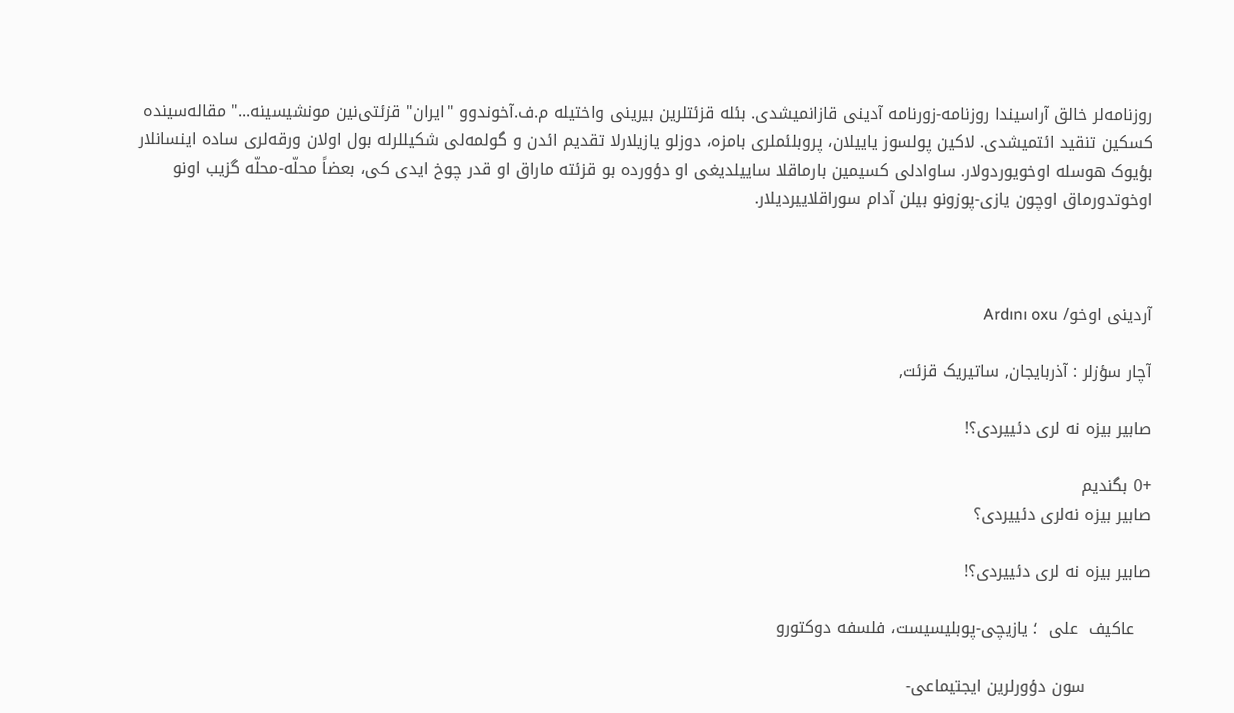روزنامه‌لر خالق آراسیندا روزنامه-زورنامه آدینی قازانمیشدی. بئله قزئتلرین بیرینی واختیله م.ف.آخوندوو "ایران" قزئتی‌نین مونشیسینه..." مقاله‌سینده کسکین تنقید ائتمیشدی. لاکین پولسوز یاییلان، پروبلئملری بامزه، دوزلو یازیلارلا تقدیم ائدن و گولمه‌لی شکیللرله بول اولان ورقه‌لری ساده اینسانلار بؤیوک هوسله اوخویوردولار. ساوادلی کسیمین بارماقلا ساییلدیغی او دؤورده بو قزئته ماراق او قدر چوخ ایدی کی، بعضاً محلّه-محلّه گزیب اونو اوخوتدورماق اوچون یازی-پوزونو بیلن آدام سوراقلاییردیلار.



آردینی اوخو/ Ardını oxu

آچار سؤزلر : آذربایجان, ساتیریک قزئت,

صابیر بیزه نه لری دئییردی؟!

+0 بگندیم
صابیر بیزه نه‌لری دئییردی؟

صابیر بیزه نه لری دئییردی؟!

   عاکیف  علی  ؛ یازیچی-پوبلیسیست، فلسفه دوکتورو

            سون دؤورلرین ایجتیماعی-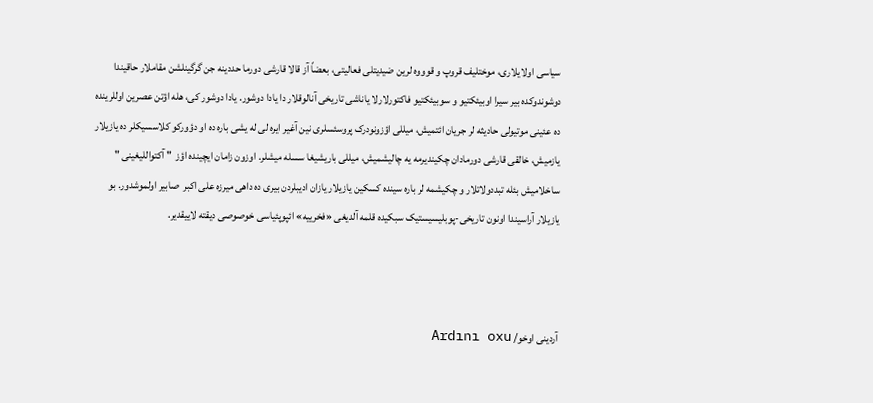سیاسی اولایلاری، موختلیف قروپ و قوووه لرین ضیدیتلی فعالیتی، بعضاً آز قالا قارشی دورما حددینه جن گرگینلشن مقاملار حاقیندا دوشوندوکده بیر سیرا اوبیئکتیو و سوبیئکتیو فاکتورلارلا یاناشی تاریخی آنالوقلار دا یادا دوشور. یادا دوشور کی، هله اؤتن عصرین اوللرینده ده عئینی موتیولی حادیثه لر جریان ائتمیش، میللی اؤزونودرک پروسئسلری نین آغیر ایره لی له یشی باره ده او دؤورکو کلاسسیکلر ده یازیلار یازمیش، خالقی قارشی دورمادان چکیندیرمه یه چالیشمیش، میللی باریشیغا سسله میشلر. اوزون زامان ایچینده اؤز  " آکتواللیغینی "  ساخلامیش بئله تبددولاتلار و چکیشمه لر باره سینده کسکین یازیلار یازان ادیبلردن بیری ده داهی میرزه علی اکبر  صابیر اولموشدور. بو یازیلار آراسیندا اونون تاریخی-پوبلیسیستیک سبکیده قلمه آلدیغی «فخرییه» ائپوپئیاسی خوصوصی دیقته لاییقدیر.



آردینی اوخو/ Ardını oxu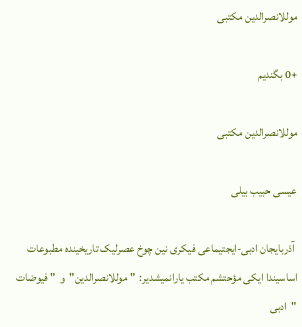موللانصرالدین مکتبی

+0 بگندیم

موللانصرالدین مکتبی

عیسی حبیب بیلی

 آذربایجان ادبی-ایجتیماعی فیکری نین چوخ عصرلیک تاریخینده مطبوعات اساسیندا ایکی مؤحتشم مکتب یارانمیشدیر:  " موللانصرالدین"  و  " فیوضات "  ادبی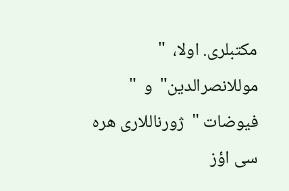مکتبلری. اولا،  " موللانصرالدین"  و  " فیوضات "  ژورناللاری هره سی اؤز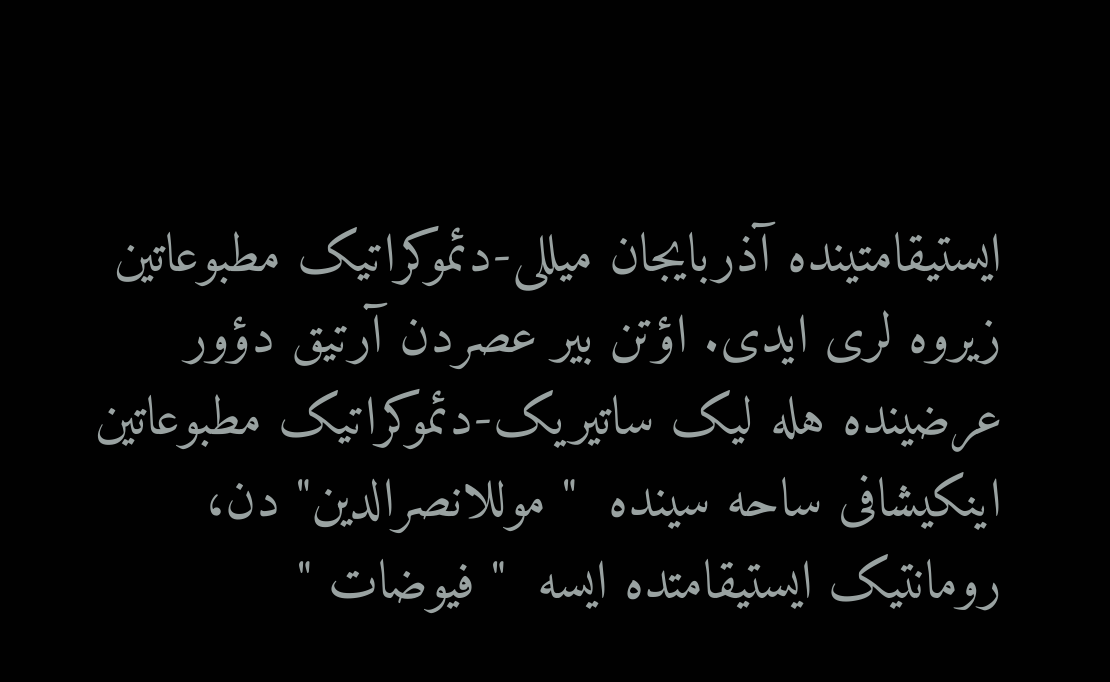ایستیقامتینده آذربایجان میللی-دئموکراتیک مطبوعاتین زیروه لری ایدی. اؤتن بیر عصردن آرتیق دؤور عرضینده هله لیک ساتیریک-دئموکراتیک مطبوعاتین اینکیشافی ساحه سینده  " موللانصرالدین" دن، رومانتیک ایستیقامتده ایسه  " فیوضات "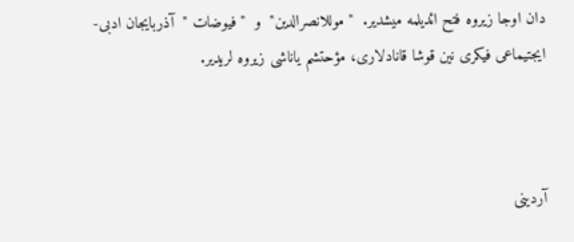دان اوجا زیروه فتح ائدیلمه میشدیر.  " موللانصرالدین"  و  " فیوضات "  آذربایجان ادبی-ایجتیماعی فیکری نین قوشا قانادلاری، مؤحتشم یاناشی زیروه لریدیر.



آردینی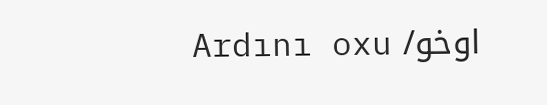اوخو/ Ardını oxu